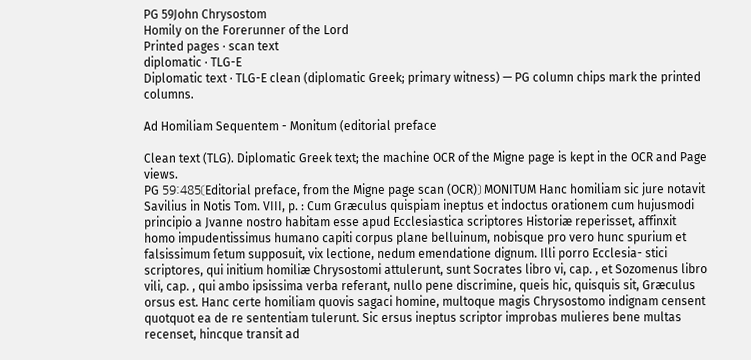PG 59John Chrysostom
Homily on the Forerunner of the Lord
Printed pages · scan text
diplomatic · TLG-E
Diplomatic text · TLG-E clean (diplomatic Greek; primary witness) — PG column chips mark the printed columns.

Ad Homiliam Sequentem - Monitum (editorial preface

Clean text (TLG). Diplomatic Greek text; the machine OCR of the Migne page is kept in the OCR and Page views.
PG 59:485〔Editorial preface, from the Migne page scan (OCR)〕 MONITUM Hanc homiliam sic jure notavit Savilius in Notis Tom. VIII, p. : Cum Græculus quispiam ineptus et indoctus orationem cum hujusmodi principio a Jvanne nostro habitam esse apud Ecclesiastica scriptores Historiæ reperisset, affinxit homo impudentissimus humano capiti corpus plane belluinum, nobisque pro vero hunc spurium et falsissimum ſetum supposuit, vix lectione, nedum emendatione dignum. Illi porro Ecclesia- stici scriptores, qui initium homiliæ Chrysostomi attulerunt, sunt Socrates libro vi, cap. , et Sozomenus libro vili, cap. , qui ambo ipsissima verba referant, nullo pene discrimine, queis hic, quisquis sit, Græculus orsus est. Hanc certe homiliam quovis sagaci homine, multoque magis Chrysostomo indignam censent quotquot ea de re sententiam tulerunt. Sic ersus ineptus scriptor improbas mulieres bene multas recenset, hincque transit ad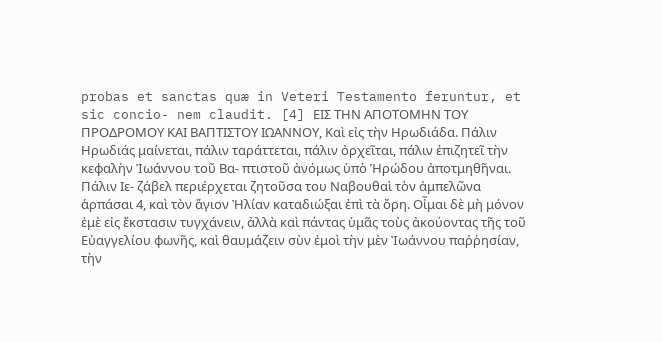probas et sanctas quæ in Veteri Testamento feruntur, et sic concio- nem claudit. [4] ΕΙΣ ΤΗΝ ΑΠΟΤΟΜΗΝ ΤΟΥ ΠΡΟΔΡΟΜΟΥ ΚΑΙ ΒΑΠΤΙΣΤΟΥ ΙΩΑΝΝΟΥ, Καὶ εἰς τὴν Ηρωδιάδα. Πάλιν Ηρωδιάς μαίνεται, πάλιν ταράττεται, πάλιν ὀρχεῖται, πάλιν ἐπιζητεῖ τὴν κεφαλὴν Ἰωάννου τοῦ Βα- πτιστοῦ ἀνόμως ὑπὸ Ἡρώδου ἀποτμηθῆναι. Πάλιν Ιε- ζάβελ περιέρχεται ζητοῦσα του Ναβουθαὶ τὸν ἀμπελῶνα ἁρπάσαι 4, καὶ τὸν ἅγιον Ἠλίαν καταδιώξαι ἐπὶ τὰ ὄρη. Οἶμαι δὲ μὴ μόνον ἐμὲ εἰς ἔκστασιν τυγχάνειν, ἀλλὰ καὶ πάντας ὑμᾶς τοὺς ἀκούοντας τῆς τοῦ Εὐαγγελίου φωνῆς, καὶ θαυμάζειν σὺν ἐμοὶ τὴν μὲν Ἰωάννου παῤῥησίαν, τὴν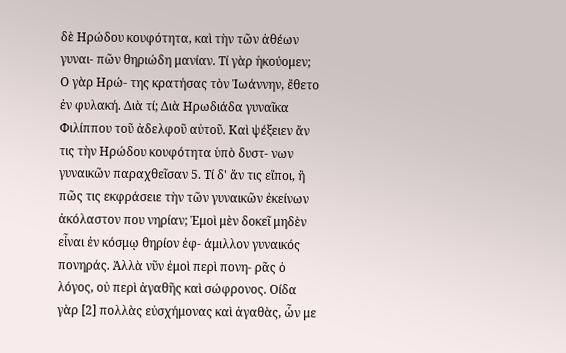δὲ Ηρώδου κουφότητα, καὶ τὴν τῶν ἀθέων γυναι- πῶν θηριώδη μανίαν. Τί γὰρ ἡκούομεν; Ο γὰρ Ηρώ- της κρατήσας τὸν Ἰωάννην, ἔθετο ἐν φυλακή. Διὰ τί; Διὰ Ηρωδιάδα γυναῖκα Φιλίππου τοῦ ἀδελφοῦ αὐτοῦ. Καὶ ψέξειεν ἄν τις τὴν Ηρώδου κουφότητα ὑπὸ δυστ- νων γυναικῶν παραχθεῖσαν 5. Τί δ' ἄν τις εἴποι, ἢ πῶς τις εκφράσειε τὴν τῶν γυναικῶν ἐκείνων ἀκόλαστον που νηρίαν; Ἐμοὶ μὲν δοκεῖ μηδὲν εἶναι ἐν κόσμῳ θηρίον ἐφ- άμιλλον γυναικός πονηράς. Ἀλλὰ νῦν ἐμοὶ περὶ πονη- ρᾶς ὁ λόγος, οὐ περὶ ἀγαθῆς καὶ σώφρονος. Οίδα γὰρ [2] πολλὰς εὐσχήμονας καὶ ἀγαθὰς, ὧν με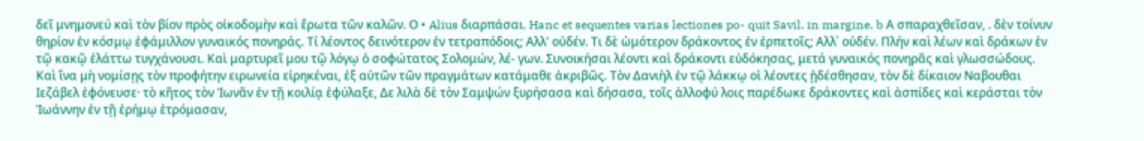δεῖ μνημονεύ καὶ τὸν βίον πρὸς οἰκοδομὴν καὶ ἔρωτα τῶν καλῶν. Ο • Alius διαρπάσαι. Hanc et sequentes varias lectiones po- quit Savil. in margine. b Α σπαραχθεῖσαν, . δὲν τοίνυν θηρίον ἐν κόσμῳ ἐφάμιλλον γυναικός πονηράς. Τί λέοντος δεινότερον ἐν τετραπόδοις; Αλλ' οὐδέν. Τι δὲ ὠμότερον δράκοντος ἐν ἐρπετοῖς; Αλλ᾽ οὐδέν. Πλήν καὶ λέων καὶ δράκων ἐν τῷ κακῷ ἐλάττω τυγχάνουσι. Καὶ μαρτυρεῖ μου τῷ λόγῳ ὁ σοφώτατος Σολομών, λέ- γων. Συνοικήσαι λέοντι καὶ δράκοντι εὐδόκησας, μετά γυναικός πονηρᾶς καὶ γλωσσώδους. Καὶ ἵνα μὴ νομίσῃς τὸν προφήτην ειρωνεία εἰρηκέναι, ἐξ αὐτῶν τῶν πραγμάτων κατάμαθε ἀκριβῶς. Τὸν Δανιὴλ ἐν τῷ λάκκῳ οἱ λέοντες ᾐδέσθησαν, τὸν δὲ δίκαιον Ναβουθαι Ιεζάβελ ἐφόνευσε· τὸ κῆτος τὸν Ἰωνᾶν ἐν τῇ κοιλίᾳ ἐφύλαξε, Δε λιλὰ δὲ τὸν Σαμψών ξυρήσασα καὶ δήσασα, τοῖς ἀλλοφύ λοις παρέδωκε δράκοντες καὶ ἀσπίδες καὶ κεράσται τὸν Ἰωάννην ἐν τῇ ἐρήμῳ ἑτρόμασαν,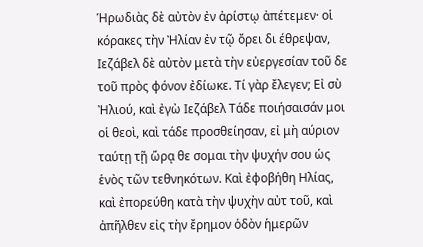Ἡρωδιὰς δὲ αὐτὸν ἐν ἀρίστῳ ἀπέτεμεν· οἱ κόρακες τὴν Ἠλίαν ἐν τῷ ὄρει δι έθρεψαν, Ιεζάβελ δὲ αὐτὸν μετὰ τὴν εὐεργεσίαν τοῦ δε τοῦ πρὸς φόνον ἐδίωκε. Τί γὰρ ἔλεγεν; Εἰ σὺ Ἠλιού, καὶ ἐγὼ Ιεζάβελ Τάδε ποιήσαισάν μοι οἱ θεοὶ, καὶ τάδε προσθείησαν, εἰ μὴ αύριον ταύτῃ τῇ ὥρᾳ θε σομαι τὴν ψυχήν σου ὡς ἑνὸς τῶν τεθνηκότων. Καὶ ἐφοβήθη Ηλίας, καὶ ἐπορεύθη κατὰ τὴν ψυχὴν αὐτ τοῦ, καὶ ἀπῆλθεν εἰς τὴν ἔρημον ὁδὸν ἡμερῶν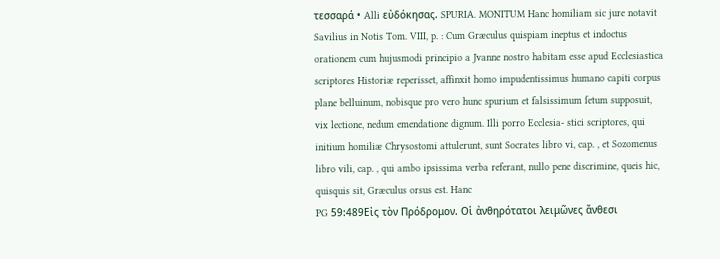τεσσαρά • Alli εὐδόκησας. SPURIA. MONITUM Hanc homiliam sic jure notavit Savilius in Notis Tom. VIII, p. : Cum Græculus quispiam ineptus et indoctus orationem cum hujusmodi principio a Jvanne nostro habitam esse apud Ecclesiastica scriptores Historiæ reperisset, affinxit homo impudentissimus humano capiti corpus plane belluinum, nobisque pro vero hunc spurium et falsissimum ſetum supposuit, vix lectione, nedum emendatione dignum. Illi porro Ecclesia- stici scriptores, qui initium homiliæ Chrysostomi attulerunt, sunt Socrates libro vi, cap. , et Sozomenus libro vili, cap. , qui ambo ipsissima verba referant, nullo pene discrimine, queis hic, quisquis sit, Græculus orsus est. Hanc
PG 59:489Εἰς τὸν Πρόδρομον. Οἱ ἀνθηρότατοι λειμῶνες ἄνθεσι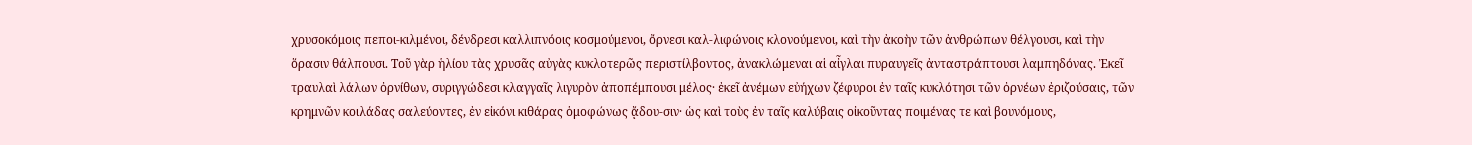χρυσοκόμοις πεποι-κιλμένοι, δένδρεσι καλλιπνόοις κοσμούμενοι, ὄρνεσι καλ-λιφώνοις κλονούμενοι, καὶ τὴν ἀκοὴν τῶν ἀνθρώπων θέλγουσι, καὶ τὴν ὅρασιν θάλπουσι. Τοῦ γὰρ ἡλίου τὰς χρυσᾶς αὐγὰς κυκλοτερῶς περιστίλβοντος, ἀνακλώμεναι αἱ αἶγλαι πυραυγεῖς ἀνταστράπτουσι λαμπηδόνας. Ἐκεῖ τραυλαὶ λάλων ὀρνίθων, συριγγώδεσι κλαγγαῖς λιγυρὸν ἀποπέμπουσι μέλος· ἐκεῖ ἀνέμων εὐήχων ζέφυροι ἐν ταῖς κυκλότησι τῶν ὀρνέων ἐριζούσαις, τῶν κρημνῶν κοιλάδας σαλεύοντες, ἐν εἰκόνι κιθάρας ὁμοφώνως ᾄδου-σιν· ὡς καὶ τοὺς ἐν ταῖς καλύβαις οἰκοῦντας ποιμένας τε καὶ βουνόμους,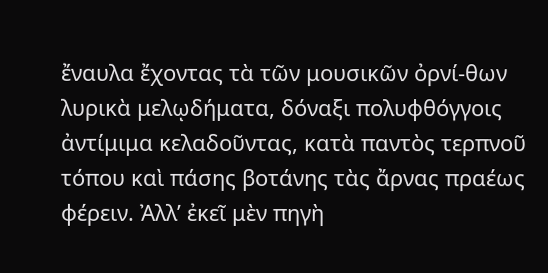ἔναυλα ἔχοντας τὰ τῶν μουσικῶν ὀρνί-θων λυρικὰ μελῳδήματα, δόναξι πολυφθόγγοις ἀντίμιμα κελαδοῦντας, κατὰ παντὸς τερπνοῦ τόπου καὶ πάσης βοτάνης τὰς ἄρνας πραέως φέρειν. Ἀλλ’ ἐκεῖ μὲν πηγὴ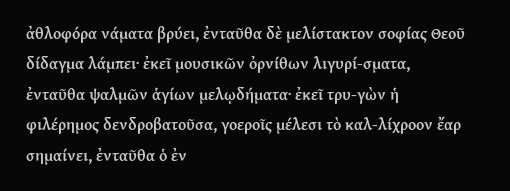ἀθλοφόρα νάματα βρύει, ἐνταῦθα δὲ μελίστακτον σοφίας Θεοῦ δίδαγμα λάμπει· ἐκεῖ μουσικῶν ὀρνίθων λιγυρί-σματα, ἐνταῦθα ψαλμῶν ἁγίων μελῳδήματα· ἐκεῖ τρυ-γὼν ἡ φιλέρημος δενδροβατοῦσα, γοεροῖς μέλεσι τὸ καλ-λίχροον ἔαρ σημαίνει, ἐνταῦθα ὁ ἐν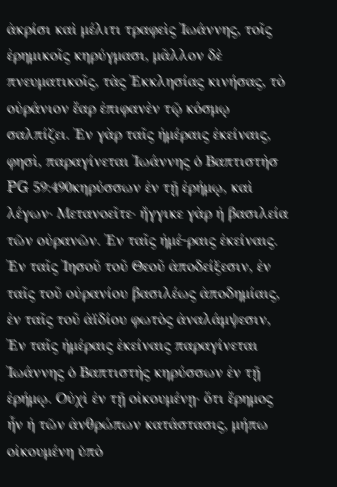ἀκρίσι καὶ μέλιτι τραφεὶς Ἰωάννης, τοῖς ἐρημικοῖς κηρύγμασι, μᾶλλον δὲ πνευματικοῖς, τὰς Ἐκκλησίας κινήσας, τὸ οὐράνιον ἔαρ ἐπιφανὲν τῷ κόσμῳ σαλπίζει. Ἐν γὰρ ταῖς ἡμέραις ἐκείναις, φησὶ, παραγίνεται Ἰωάννης ὁ Βαπτιστὴσ
PG 59:490κηρύσσων ἐν τῇ ἐρήμῳ, καὶ λέγων· Μετανοεῖτε· ἤγγικε γὰρ ἡ βασιλεία τῶν οὐρανῶν. Ἐν ταῖς ἡμέ-ραις ἐκείναις. Ἐν ταῖς Ἰησοῦ τοῦ Θεοῦ ἀποδείξεσιν, ἐν ταῖς τοῦ οὐρανίου βασιλέως ἀποδημίαις, ἐν ταῖς τοῦ ἀϊδίου φωτὸς ἀναλάμψεσιν, Ἐν ταῖς ἡμέραις ἐκείναις παραγίνεται Ἰωάννης ὁ Βαπτιστὴς κηρύσσων ἐν τῇ ἐρήμῳ. Οὐχὶ ἐν τῇ οἰκουμένῃ· ὅτι ἔρημος ἦν ἡ τῶν ἀνθρώπων κατάστασις, μήπω οἰκουμένη ὑπὸ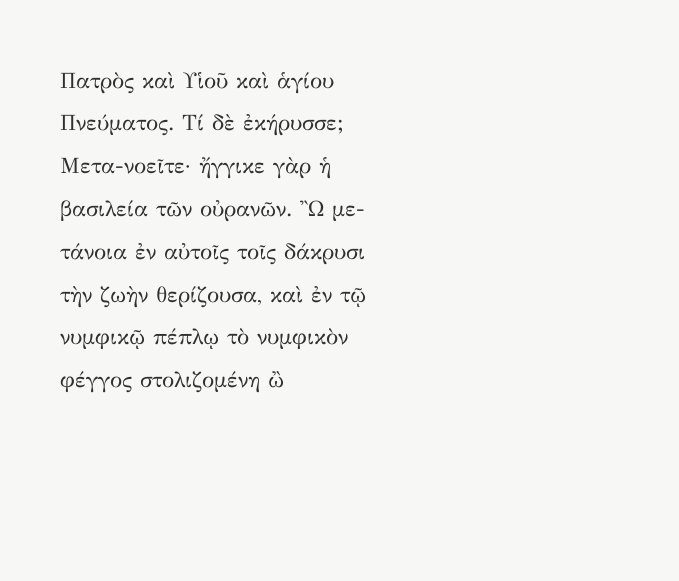Πατρὸς καὶ Υἱοῦ καὶ ἁγίου Πνεύματος. Τί δὲ ἐκήρυσσε; Μετα-νοεῖτε· ἤγγικε γὰρ ἡ βασιλεία τῶν οὐρανῶν. Ὢ με-τάνοια ἐν αὐτοῖς τοῖς δάκρυσι τὴν ζωὴν θερίζουσα, καὶ ἐν τῷ νυμφικῷ πέπλῳ τὸ νυμφικὸν φέγγος στολιζομένη ὢ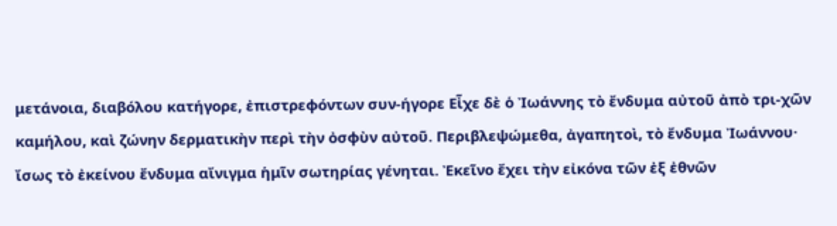μετάνοια, διαβόλου κατήγορε, ἐπιστρεφόντων συν-ήγορε Εἶχε δὲ ὁ Ἰωάννης τὸ ἔνδυμα αὐτοῦ ἀπὸ τρι-χῶν καμήλου, καὶ ζώνην δερματικὴν περὶ τὴν ὀσφὺν αὐτοῦ. Περιβλεψώμεθα, ἀγαπητοὶ, τὸ ἔνδυμα Ἰωάννου·
ἴσως τὸ ἐκείνου ἔνδυμα αἴνιγμα ἡμῖν σωτηρίας γένηται. Ἐκεῖνο ἔχει τὴν εἰκόνα τῶν ἐξ ἐθνῶν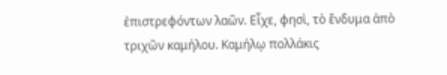ἐπιστρεφόντων λαῶν. Εἶχε, φησὶ, τὸ ἔνδυμα ἀπὸ τριχῶν καμήλου. Καμήλῳ πολλάκις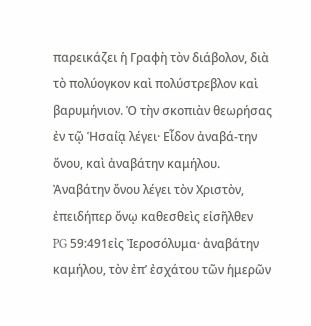παρεικάζει ἡ Γραφὴ τὸν διάβολον, διὰ τὸ πολύογκον καὶ πολύστρεβλον καὶ βαρυμήνιον. Ὁ τὴν σκοπιὰν θεωρήσας ἐν τῷ Ἡσαί̈ᾳ λέγει· Εἶδον ἀναβά-την ὄνου, καὶ ἀναβάτην καμήλου. Ἀναβάτην ὄνου λέγει τὸν Χριστὸν, ἐπειδήπερ ὄνῳ καθεσθεὶς εἰσῆλθεν
PG 59:491εἰς Ἰεροσόλυμα· ἀναβάτην καμήλου, τὸν ἐπ’ ἐσχάτου τῶν ἡμερῶν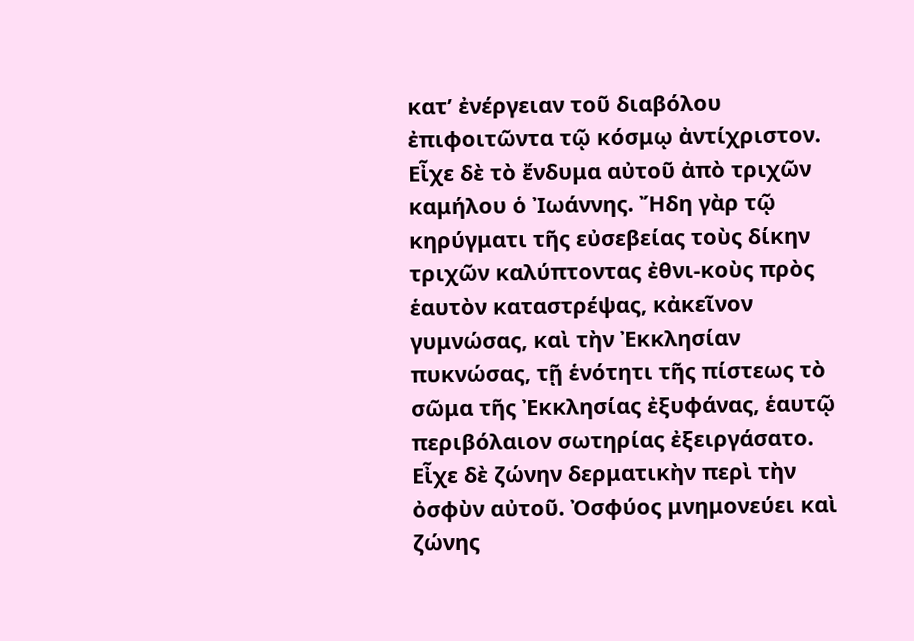κατ’ ἐνέργειαν τοῦ διαβόλου ἐπιφοιτῶντα τῷ κόσμῳ ἀντίχριστον. Εἶχε δὲ τὸ ἔνδυμα αὐτοῦ ἀπὸ τριχῶν καμήλου ὁ Ἰωάννης. Ἤδη γὰρ τῷ κηρύγματι τῆς εὐσεβείας τοὺς δίκην τριχῶν καλύπτοντας ἐθνι-κοὺς πρὸς ἑαυτὸν καταστρέψας, κἀκεῖνον γυμνώσας, καὶ τὴν Ἐκκλησίαν πυκνώσας, τῇ ἑνότητι τῆς πίστεως τὸ σῶμα τῆς Ἐκκλησίας ἐξυφάνας, ἑαυτῷ περιβόλαιον σωτηρίας ἐξειργάσατο. Εἶχε δὲ ζώνην δερματικὴν περὶ τὴν ὀσφὺν αὐτοῦ. Ὀσφύος μνημονεύει καὶ ζώνης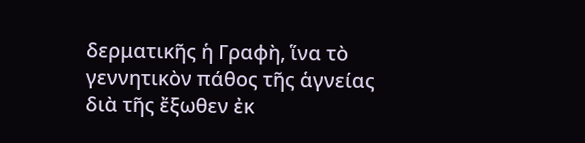δερματικῆς ἡ Γραφὴ, ἵνα τὸ γεννητικὸν πάθος τῆς ἁγνείας διὰ τῆς ἔξωθεν ἐκ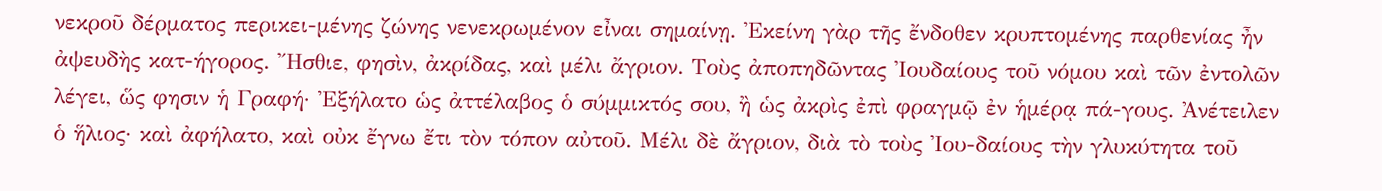νεκροῦ δέρματος περικει-μένης ζώνης νενεκρωμένον εἶναι σημαίνῃ. Ἐκείνη γὰρ τῆς ἔνδοθεν κρυπτομένης παρθενίας ἦν ἀψευδὴς κατ-ήγορος. Ἤσθιε, φησὶν, ἀκρίδας, καὶ μέλι ἄγριον. Τοὺς ἀποπηδῶντας Ἰουδαίους τοῦ νόμου καὶ τῶν ἐντολῶν λέγει, ὥς φησιν ἡ Γραφή· Ἐξήλατο ὡς ἀττέλαβος ὁ σύμμικτός σου, ἢ ὡς ἀκρὶς ἐπὶ φραγμῷ ἐν ἡμέρᾳ πά-γους. Ἀνέτειλεν ὁ ἥλιος· καὶ ἀφήλατο, καὶ οὐκ ἔγνω ἔτι τὸν τόπον αὐτοῦ. Μέλι δὲ ἄγριον, διὰ τὸ τοὺς Ἰου-δαίους τὴν γλυκύτητα τοῦ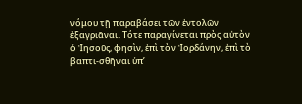νόμου τῇ παραβάσει τῶν ἐντολῶν ἐξαγριᾶναι. Τότε παραγίνεται πρὸς αὐτὸν ὁ Ἰησοῦς, φησὶν, ἐπὶ τὸν Ἰορδάνην, ἐπὶ τὸ βαπτι-σθῆναι ὑπ’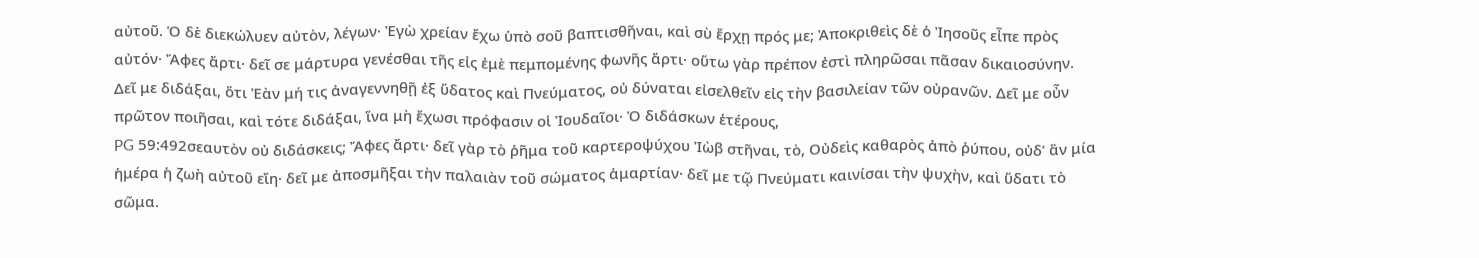αὐτοῦ. Ὁ δὲ διεκώλυεν αὐτὸν, λέγων· Ἐγὼ χρείαν ἔχω ὑπὸ σοῦ βαπτισθῆναι, καὶ σὺ ἔρχῃ πρός με; Ἀποκριθεὶς δὲ ὁ Ἰησοῦς εἶπε πρὸς αὐτόν· Ἄφες ἄρτι· δεῖ σε μάρτυρα γενέσθαι τῆς εἰς ἐμὲ πεμπομένης φωνῆς ἄρτι· οὕτω γὰρ πρέπον ἐστὶ πληρῶσαι πᾶσαν δικαιοσύνην. Δεῖ με διδάξαι, ὅτι Ἐὰν μή τις ἀναγεννηθῇ ἐξ ὕδατος καὶ Πνεύματος, οὐ δύναται εἰσελθεῖν εἰς τὴν βασιλείαν τῶν οὐρανῶν. Δεῖ με οὖν πρῶτον ποιῆσαι, καὶ τότε διδάξαι, ἵνα μὴ ἔχωσι πρόφασιν οἱ Ἰουδαῖοι· Ὁ διδάσκων ἑτέρους,
PG 59:492σεαυτὸν οὐ διδάσκεις; Ἄφες ἄρτι· δεῖ γὰρ τὸ ῥῆμα τοῦ καρτεροψύχου Ἰὼβ στῆναι, τὸ, Οὐδεὶς καθαρὸς ἀπὸ ῥύπου, οὐδ’ ἂν μία ἡμέρα ἡ ζωὴ αὐτοῦ εἴη· δεῖ με ἀποσμῆξαι τὴν παλαιὰν τοῦ σώματος ἁμαρτίαν· δεῖ με τῷ Πνεύματι καινίσαι τὴν ψυχὴν, καὶ ὕδατι τὸ σῶμα.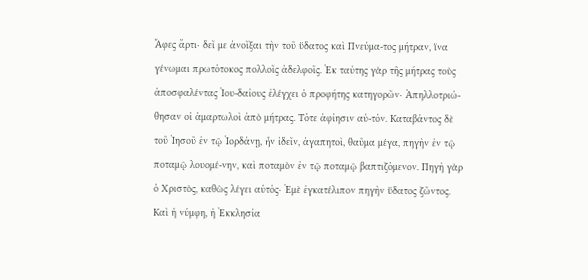Ἄφες ἄρτι· δεῖ με ἀνοῖξαι τὴν τοῦ ὕδατος καὶ Πνεύμα-τος μήτραν, ἵνα γένωμαι πρωτότοκος πολλοῖς ἀδελφοῖς. Ἐκ ταύτης γὰρ τῆς μήτρας τοὺς ἀποσφαλέντας Ἰου-δαίους ἐλέγχει ὁ προφήτης κατηγορῶν· Ἀπηλλοτριώ-θησαν οἱ ἁμαρτωλοὶ ἀπὸ μήτρας. Τότε ἀφίησιν αὐ-τόν. Καταβάντος δὲ τοῦ Ἰησοῦ ἐν τῷ Ἰορδάνῃ, ἦν ἰδεῖν, ἀγαπητοὶ, θαῦμα μέγα, πηγὴν ἐν τῷ ποταμῷ λουομέ-νην, καὶ ποταμὸν ἐν τῷ ποταμῷ βαπτιζόμενον. Πηγὴ γὰρ ὁ Χριστὸς, καθὼς λέγει αὐτός· Ἐμὲ ἐγκατέλιπον πηγὴν ὕδατος ζῶντος. Καὶ ἡ νύμφη, ἡ Ἐκκλησία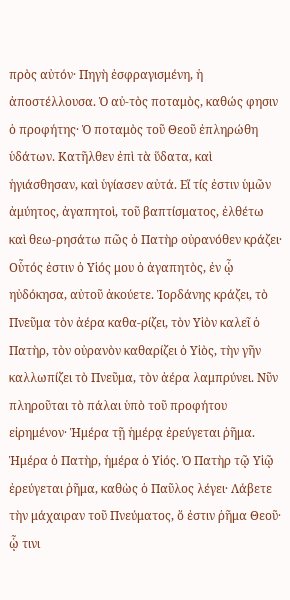πρὸς αὐτόν· Πηγὴ ἐσφραγισμένη, ἡ ἀποστέλλουσα. Ὁ αὐ-τὸς ποταμὸς, καθώς φησιν ὁ προφήτης· Ὁ ποταμὸς τοῦ Θεοῦ ἐπληρώθη ὑδάτων. Κατῆλθεν ἐπὶ τὰ ὕδατα, καὶ ἡγιάσθησαν, καὶ ὑγίασεν αὐτά. Εἴ τίς ἐστιν ὑμῶν ἀμύητος, ἀγαπητοὶ, τοῦ βαπτίσματος, ἐλθέτω καὶ θεω-ρησάτω πῶς ὁ Πατὴρ οὐρανόθεν κράζει· Οὗτός ἐστιν ὁ Υἱός μου ὁ ἀγαπητὸς, ἐν ᾧ ηὐδόκησα, αὐτοῦ ἀκούετε. Ἰορδάνης κράζει, τὸ Πνεῦμα τὸν ἀέρα καθα-ρίζει, τὸν Υἱὸν καλεῖ ὁ Πατὴρ, τὸν οὐρανὸν καθαρίζει ὁ Υἱὸς, τὴν γῆν καλλωπίζει τὸ Πνεῦμα, τὸν ἀέρα λαμπρύνει. Νῦν πληροῦται τὸ πάλαι ὑπὸ τοῦ προφήτου εἰρημένον· Ἡμέρα τῇ ἡμέρᾳ ἐρεύγεται ῥῆμα. Ἡμέρα ὁ Πατὴρ, ἡμέρα ὁ Υἱός. Ὁ Πατὴρ τῷ Υἱῷ ἐρεύγεται ῥῆμα, καθὼς ὁ Παῦλος λέγει· Λάβετε τὴν μάχαιραν τοῦ Πνεύματος, ὅ ἐστιν ῥῆμα Θεοῦ· ᾧ τινι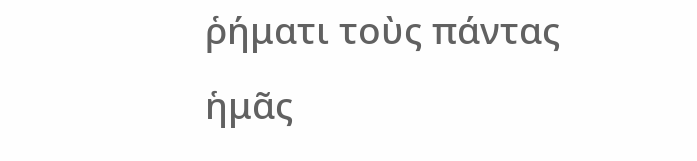ῥήματι τοὺς πάντας ἡμᾶς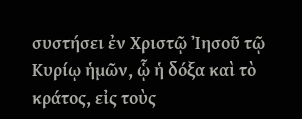συστήσει ἐν Χριστῷ Ἰησοῦ τῷ Κυρίῳ ἡμῶν, ᾧ ἡ δόξα καὶ τὸ κράτος, εἰς τοὺς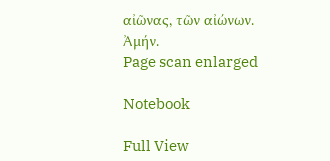αἰῶνας, τῶν αἰώνων. Ἀμήν.
Page scan enlarged

Notebook

Full View